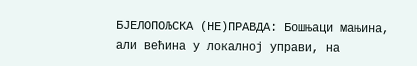БЈЕЛОПОЉСКА (НЕ)ПРАВДА: Бошњаци мањина, али већина у локалној управи, на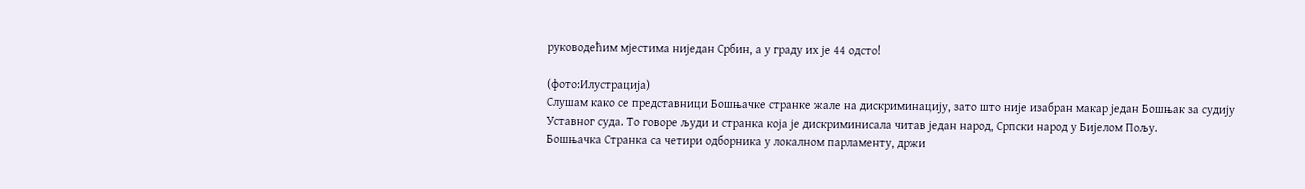руководећим мјестима ниједан Србин, а у граду их је 44 одсто!

(фото:Илустрација)
Слушам како се представници Бошњачке странке жале на дискриминацију, зато што није изабран макар један Бошњак за судију Уставног суда. То говоре људи и странка која је дискриминисала читав један народ, Српски народ у Бијелом Пољу.
Бошњачка Странка са четири одборника у локалном парламенту, држи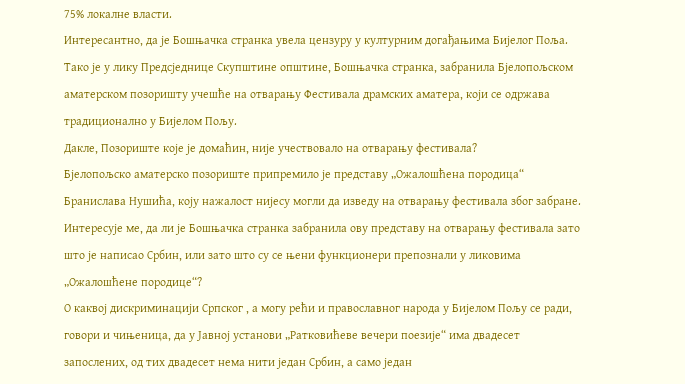75% локалне власти.
Интересантно, да је Бошњачка странка увела цензуру у културним догађањима Бијелог Поља. Тако је у лику Предсједнице Скупштине општине, Бошњачка странка, забранила Бјелопољском аматерском позоришту учешће на отварању Фестивала драмских аматера, који се одржава традиционално у Бијелом Пољу.
Дакле, Позориште које је домаћин, није учествовало на отварању фестивала?
Бјелопољско аматерско позориште припремило је представу „Ожалошћена породица“ Бранислава Нушића, коју нажалост нијесу могли да изведу на отварању фестивала због забране.
Интересује ме, да ли је Бошњачка странка забранила ову представу на отварању фестивала зато што је написао Србин, или зато што су се њени функционери препознали у ликовима „Ожалошћене породице“?
О каквој дискриминацији Српског , а могу рећи и православног народа у Бијелом Пољу се ради, говори и чињеница, да у Јавној установи „Ратковићеве вечери поезије“ има двадесет запослених, од тих двадесет нема нити један Србин, а само један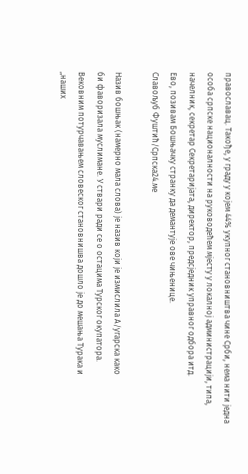православац. Такође, у граду у којем 44% укупног становништва чине Срби, нема нити једна особа српске националности на руководећем мјесту у локалној администрацији, типа, начелник, секретар Секретаријата, директор, предсједник управног одбора итд.
Ево, позивам Бошњачку странку да демантује ове чињенице.
Славољуб Фуштић/Српска24.ме

Назив бошњак (намерно мала слова) је назив који је измислила А/угарска како
би фаворизала муслимане. У ствари ради се о остацима Турског окупатора.
Вековним потурчавањем словеског становнишва дошло је до мешања Турака и
„наших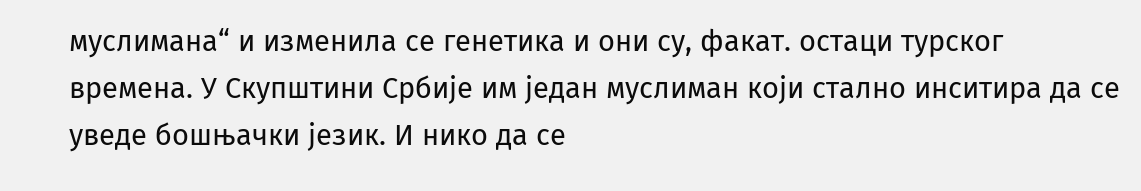муслимана“ и изменила се генетика и они су, факат. остаци турског
времена. У Скупштини Србије им један муслиман који стално инситира да се
уведе бошњачки језик. И нико да се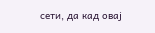сети, да кад овај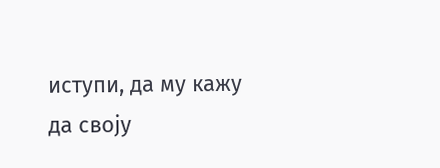иступи, да му кажу
да своју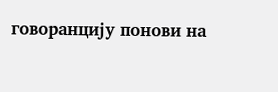говоранцију понови на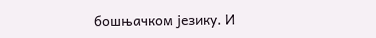бошњачком језику. И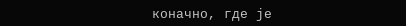коначно, где је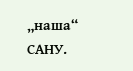„наша“
САНУ.